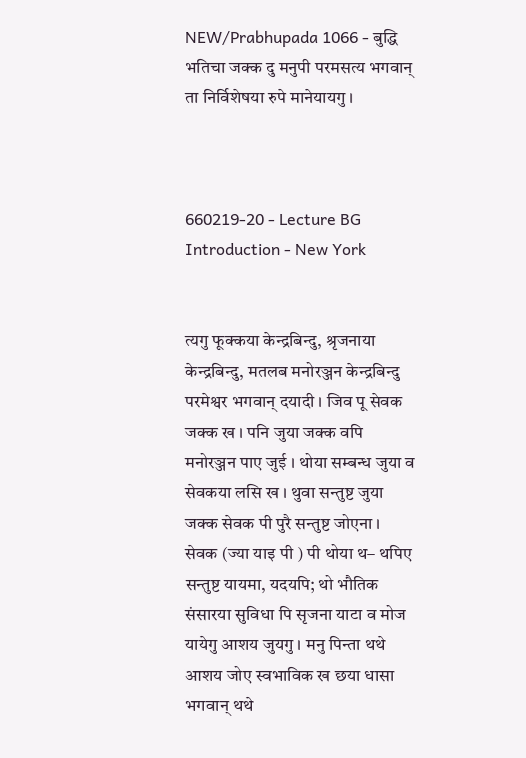NEW/Prabhupada 1066 - बुद्धि भतिचा जक्क दु मनुपी परमसत्य भगवान् ता निर्विशेषया रुपे मानेयायगु ।



660219-20 - Lecture BG Introduction - New York


त्यगु फूक्कया केन्द्रबिन्दु, श्रृजनाया केन्द्रबिन्दु, मतलब मनोरञ्जन केन्द्रबिन्दु परमेश्वर भगवान् दयादी । जिव पू सेवक जक्क ख । पनि जुया जक्क वपि मनोरञ्जन पाए जुई । थोया सम्बन्ध जुया व सेवकया लसि ख । थुवा सन्तुष्ट जुया जक्क सेवक पी पुरै सन्तुष्ट जोएना । सेवक (ज्या याइ पी ) पी थोया थ– थपिए सन्तुष्ट यायमा, यदयपि; थो भौतिक संसारया सुविधा पि सृजना याटा व मोज यायेगु आशय जुयगु । मनु पिन्ता थथे आशय जोए स्वभाविक ख छया धासा भगवान् थथे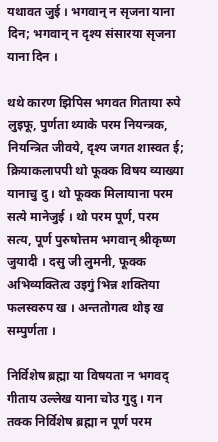यथावत जुई । भगवान् न सृजना याना दिन; भगवान् न दृश्य संसारया सृजना याना दिन ।

थथे कारण झिपिस भगवत गिताया रुपे लुइफू, पुर्णता थ्याके परम नियन्त्रक, नियन्त्रित जीवये, दृश्य जगत शास्वत ई; क्रियाकलापपी थो फूक्क विषय व्याख्या यानाचु दु । थो फूक्क मिलायाना परम सत्ये मानेजुई । थो परम पूर्ण, परम सत्य, पूर्ण पुरुषोत्तम भगवान् श्रीकृष्ण जुयादी । दसु जी लुमनी, फूक्क अभिव्यक्तित्व उइगुं भिन्न शक्तिया फलस्वरुप ख । अन्ततोगत्व थोइ ख सम्पुर्णता ।

निर्विशेष ब्रह्मा या विषयता न भगवद् गीताय उल्लेख याना चोउ गुदु । गन तक्क निर्विशेष ब्रह्मा न पूर्ण परम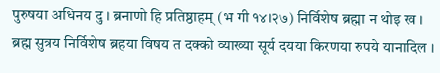पुरुषया अधिनय दु । ब्रनाणो हि प्रतिष्ठाहम् (भ गी १४।२७) निर्विशेष ब्रह्मा न थोइ ख । ब्रह्म सुत्रय निर्विशेष ब्रहया विषय त दक्को व्याख्या सूर्य दयया किरणया रुपये यानादिल ।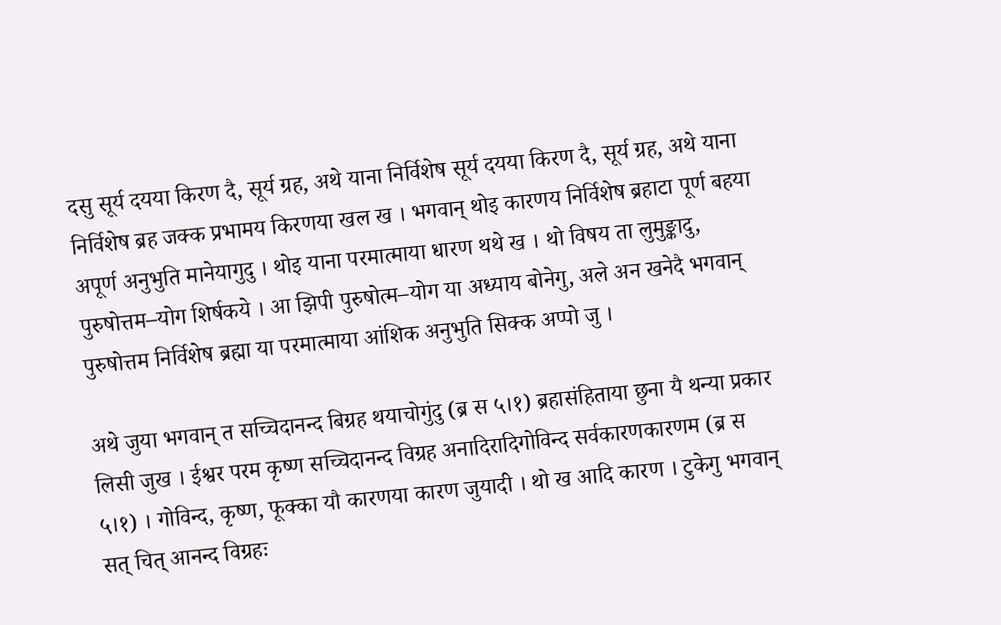दसु सूर्य दयया किरण दै, सूर्य ग्रह, अथे याना निर्विशेष सूर्य दयया किरण दै, सूर्य ग्रह, अथे याना निर्विशेष ब्रह जक्क प्रभामय किरणया खल ख । भगवान् थोइ कारणय निर्विशेष ब्रहाटा पूर्ण बहया अपूर्ण अनुभुति मानेयागुदु । थोइ याना परमात्माया धारण थथे ख । थो विषय ता लुमुङ्कादु, पुरुषोत्तम–योग शिर्षकये । आ झिपी पुरुषोत्म–योग या अध्याय बोनेगु, अले अन खनेदै भगवान् पुरुषोत्तम निर्विशेष ब्रह्मा या परमात्माया आंशिक अनुभुति सिक्क अप्पो जु ।

अथे जुया भगवान् त सच्चिदानन्द बिग्रह थयाचोगुंदु (ब्र स ५।१) ब्रहासंहिताया छुना यै थन्या प्रकार लिसी जुख । ईश्वर परम कृष्ण सच्चिदानन्द विग्रह अनादिरादिगोविन्द सर्वकारणकारणम (ब्र स ५।१) । गोविन्द, कृष्ण, फूक्का यौ कारणया कारण जुयादी । थो ख आदि कारण । टुकेगु भगवान् सत् चित् आनन्द विग्रहः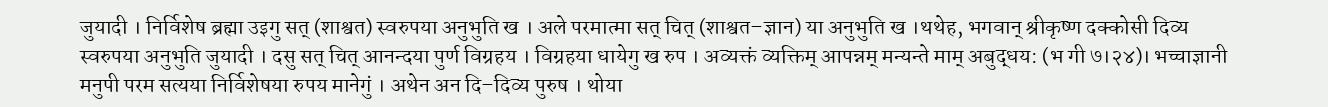जुयादी । निर्विशेष ब्रह्मा उइगु सत् (शाश्वत) स्वरुपया अनुभुति ख । अले परमात्मा सत् चित् (शाश्वत–ज्ञान) या अनुभुति ख ।थथेह, भगवान् श्रीकृष्ण दक्कोसी दिव्य स्वरुपया अनुभुति जुयादी । दसु सत् चित् आनन्दया पुर्ण विग्रहय । विग्रहया धायेगु ख रुप । अव्यक्तं व्यक्तिम् आपन्नम् मन्यन्ते माम् अबुद्धय: (भ गी ७।२४)। भच्चाज्ञानी मनुपी परम सत्यया निर्विशेषया रुपय मानेगुं । अथेन अन दि–दिव्य पुरुष । थोया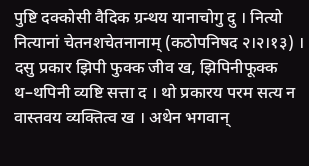पुष्टि दक्कोसी वैदिक ग्रन्थय यानाचोगु दु । नित्यो नित्यानां चेतनशचेतनानाम् (कठोपनिषद २।२।१३) । दसु प्रकार झिपी फुक्क जीव ख, झिपिनीफूक्क थ–थपिनी व्यष्टि सत्ता द । थो प्रकारय परम सत्य न वास्तवय व्यक्तित्व ख । अथेन भगवान्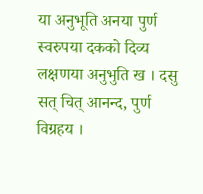या अनुभूति अनया पुर्ण स्वरुपया दकको दिव्य लक्षणया अनुभुति ख । दसु सत् चित् आनन्द, पुर्ण विग्रहय ।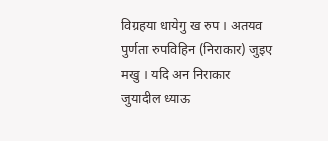विग्रहया धायेगु ख रुप । अतयव पुर्णता रुपविहिन (निराकार) जुइए मखु । यदि अन निराकार जुयादील ध्याऊ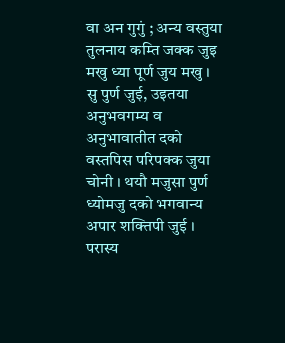वा अन गुगुं ; अन्य वस्तुया तुलनाय कम्ति जक्क जुइ मखु ध्या पूर्ण जुय मखु । सु पुर्ण जुई, उइतया अनुभवगम्य व अनुभावातीत दको वस्तपिस परिपक्क जुया चोनी । थयौ मजुसा पुर्ण ध्योमजु दको भगवान्य अपार शक्तिपी जुई । परास्य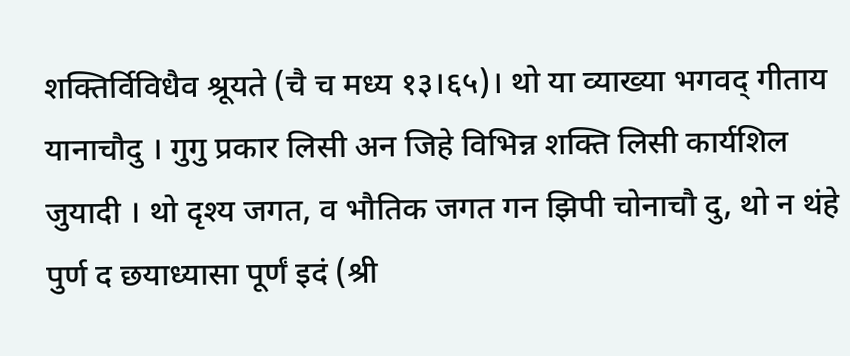शक्तिर्विविधैव श्रूयते (चै च मध्य १३।६५)। थो या व्याख्या भगवद् गीताय यानाचौदु । गुगु प्रकार लिसी अन जिहे विभिन्न शक्ति लिसी कार्यशिल जुयादी । थो दृश्य जगत, व भौतिक जगत गन झिपी चोनाचौ दु, थो न थंहे पुर्ण द छयाध्यासा पूर्णं इदं (श्री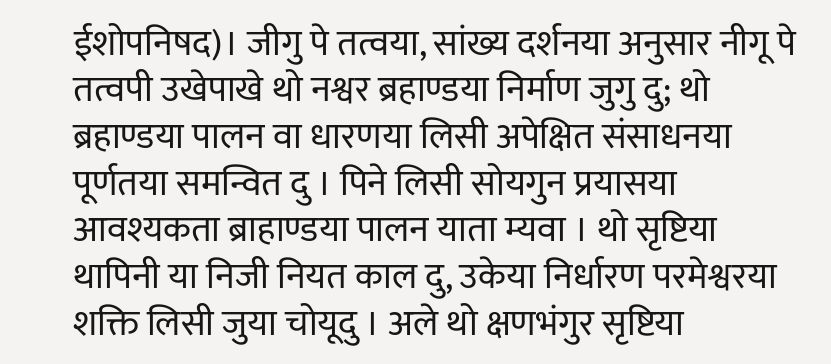ईशोपनिषद)। जीगु पे तत्वया, सांख्य दर्शनया अनुसार नीगू पे तत्वपी उखेपाखे थो नश्वर ब्रहाण्डया निर्माण जुगु दु; थो ब्रहाण्डया पालन वा धारणया लिसी अपेक्षित संसाधनया पूर्णतया समन्वित दु । पिने लिसी सोयगुन प्रयासया आवश्यकता ब्राहाण्डया पालन याता म्यवा । थो सृष्टिया थापिनी या निजी नियत काल दु, उकेया निर्धारण परमेश्वरया शक्ति लिसी जुया चोयूदु । अले थो क्षणभंगुर सृष्टिया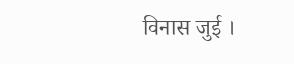विनास जुई ।